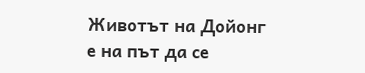Животът на Дойонг е на път да се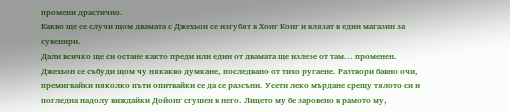промени драстично.
Какво ще се случи щом двамата с Джехьон се изгубят в Хонг Конг и влязат в един магазин за сувенири.
Дали всичко ще си остане както преди или един от двамата ще излезе от там... променен.
Джехьон се събуди щом чу някакво думкане, последвано от тихо ругаене. Разтвори бавно очи, премигвайки няколко пъти опитвайки се да се разсъни. Усети леко мърдане срещу тялото си и погледна надолу виждайки Дойонг сгушен в него. Лицето му бе заровено в рамото му,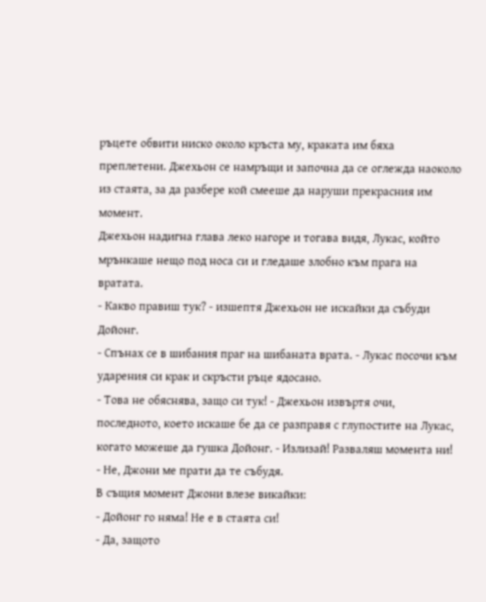ръцете обвити ниско около кръста му, краката им бяха преплетени. Джехьон се намръщи и започна да се оглежда наоколо из стаята, за да разбере кой смееше да наруши прекрасния им момент.
Джехьон надигна глава леко нагоре и тогава видя, Лукас, който мрънкаше нещо под носа си и гледаше злобно към прага на вратата.
- Какво правиш тук? - изшептя Джехьон не искайки да събуди Дойонг.
- Спънах се в шибания праг на шибаната врата. - Лукас посочи към ударения си крак и скръсти ръце ядосано.
- Това не обяснява, защо си тук! - Джехьон извъртя очи, последното, което искаше бе да се разправя с глупостите на Лукас, когато можеше да гушка Дойонг. - Излизай! Разваляш момента ни!
- Не, Джони ме прати да те събудя.
В същия момент Джони влезе викайки:
- Дойонг го няма! Не е в стаята си!
- Да, защото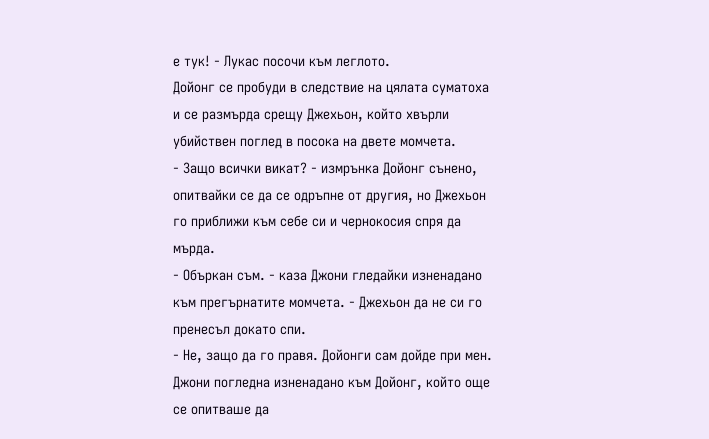е тук! - Лукас посочи към леглото.
Дойонг се пробуди в следствие на цялата суматоха и се размърда срещу Джехьон, който хвърли убийствен поглед в посока на двете момчета.
- Защо всички викат? - измрънка Дойонг сънено, опитвайки се да се одръпне от другия, но Джехьон го приближи към себе си и чернокосия спря да мърда.
- Объркан съм. - каза Джони гледайки изненадано към прегърнатите момчета. - Джехьон да не си го пренесъл докато спи.
- Не, защо да го правя. Дойонги сам дойде при мен.
Джони погледна изненадано към Дойонг, който още се опитваше да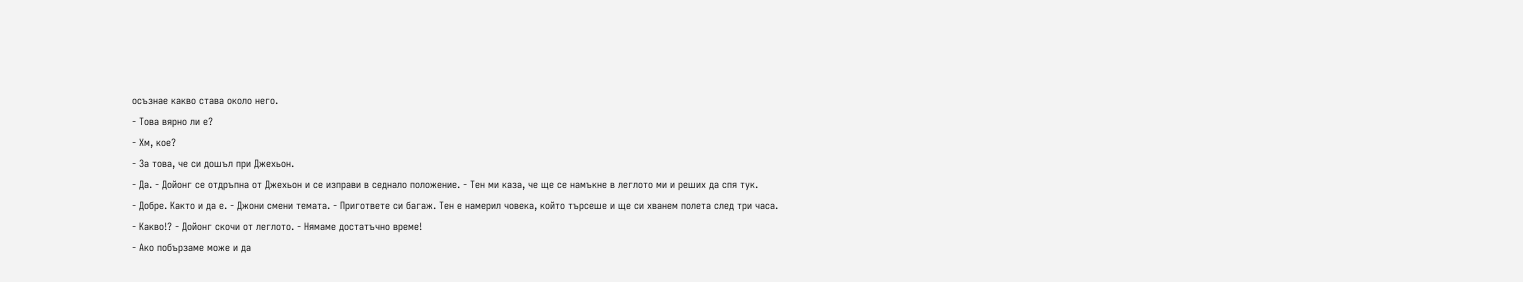осъзнае какво става около него.
- Това вярно ли е?
- Хм, кое?
- За това, че си дошъл при Джехьон.
- Да. - Дойонг се отдръпна от Джехьон и се изправи в седнало положение. - Тен ми каза, че ще се намъкне в леглото ми и реших да спя тук.
- Добре. Както и да е. - Джони смени темата. - Пригответе си багаж. Тен е намерил човека, който търсеше и ще си хванем полета след три часа.
- Какво!? - Дойонг скочи от леглото. - Нямаме достатъчно време!
- Ако побързаме може и да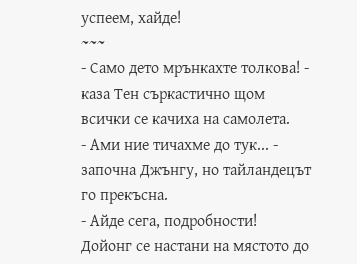успеем, хайде!
~~~
- Само дето мрънкахте толкова! - каза Тен съркастично щом всички се качиха на самолета.
- Ами ние тичахме до тук... - започна Джънгу, но тайландецът го прекъсна.
- Айде сега, подробности!
Дойонг се настани на мястото до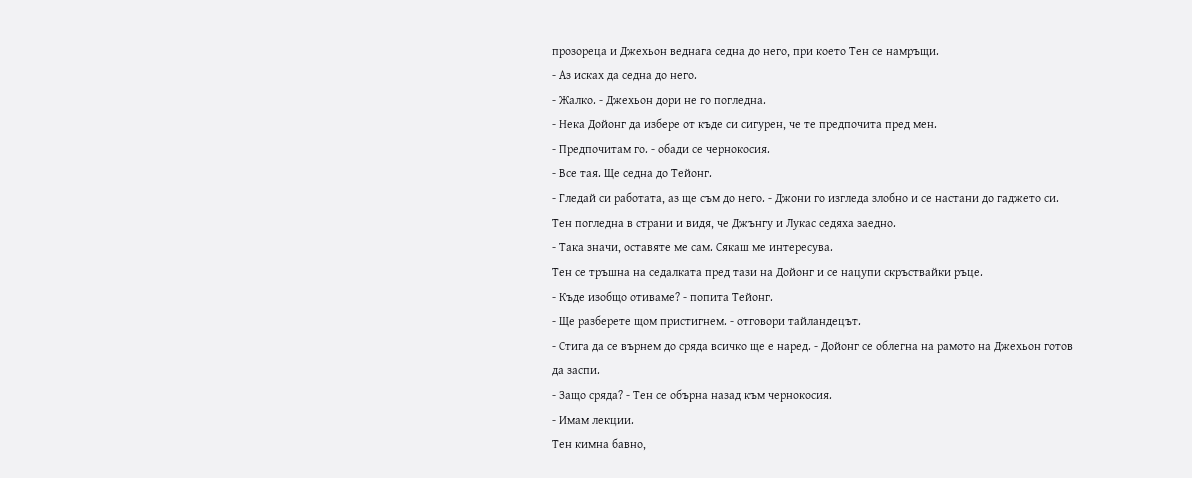прозореца и Джехьон веднага седна до него, при което Тен се намръщи.
- Аз исках да седна до него.
- Жалко. - Джехьон дори не го погледна.
- Нека Дойонг да избере от къде си сигурен, че те предпочита пред мен.
- Предпочитам го. - обади се чернокосия.
- Все тая. Ще седна до Тейонг.
- Гледай си работата, аз ще съм до него. - Джони го изгледа злобно и се настани до гаджето си.
Тен погледна в страни и видя, че Джънгу и Лукас седяха заедно.
- Така значи, оставяте ме сам. Сякаш ме интересува.
Тен се тръшна на седалката пред тази на Дойонг и се нацупи скръствайки ръце.
- Къде изобщо отиваме? - попита Тейонг.
- Ще разберете щом пристигнем. - отговори тайландецът.
- Стига да се върнем до сряда всичко ще е наред. - Дойонг се облегна на рамото на Джехьон готов да заспи.
- Защо сряда? - Тен се обърна назад към чернокосия.
- Имам лекции.
Тен кимна бавно,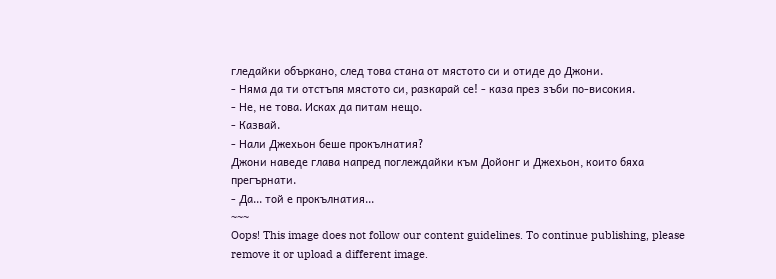гледайки объркано, след това стана от мястото си и отиде до Джони.
- Няма да ти отстъпя мястото си, разкарай се! - каза през зъби по-високия.
- Не, не това. Исках да питам нещо.
- Казвай.
- Нали Джехьон беше прокълнатия?
Джони наведе глава напред поглеждайки към Дойонг и Джехьон, които бяха прегърнати.
- Да... той е прокълнатия...
~~~
Oops! This image does not follow our content guidelines. To continue publishing, please remove it or upload a different image.